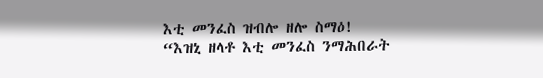እቲ መንፈስ ዝብሎ ዘሎ ስማዕ!
“እዝኒ ዘላቶ እቲ መንፈስ ንማሕበራት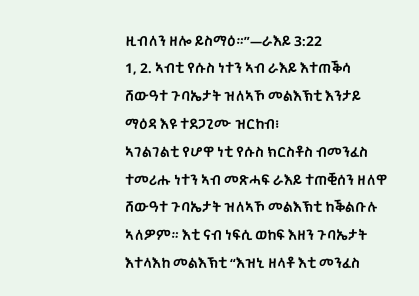ዚብለን ዘሎ ይስማዕ።”—ራእይ 3:22
1, 2. ኣብቲ የሱስ ነተን ኣብ ራእይ እተጠቕሳ ሸውዓተ ጉባኤታት ዝለኣኾ መልእኽቲ እንታይ ማዕዳ እዩ ተደጋጊሙ ዝርከብ፧
ኣገልገልቲ የሆዋ ነቲ የሱስ ክርስቶስ ብመንፈስ ተመሪሑ ነተን ኣብ መጽሓፍ ራእይ ተጠቒሰን ዘለዋ ሸውዓተ ጉባኤታት ዝለኣኾ መልእኽቲ ከቕልቡሉ ኣለዎም። እቲ ናብ ነፍሲ ወከፍ እዘን ጉባኤታት እተላእከ መልእኽቲ “እዝኒ ዘላቶ እቲ መንፈስ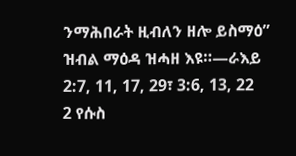ንማሕበራት ዚብለን ዘሎ ይስማዕ” ዝብል ማዕዳ ዝሓዘ እዩ።—ራእይ 2:7, 11, 17, 29፣ 3:6, 13, 22
2 የሱስ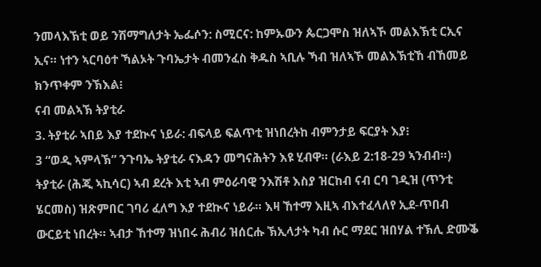ንመላእኽቲ ወይ ንሽማግለታት ኤፌሶን: ስሚርና: ከምኡውን ጴርጋሞስ ዝለኣኾ መልእኽቲ ርኢና ኢና። ነተን ኣርባዕተ ኻልኦት ጉባኤታት ብመንፈስ ቅዱስ ኣቢሉ ኻብ ዝለኣኾ መልእኽቲኸ ብኸመይ ክንጥቀም ንኽእል፧
ናብ መልኣኽ ትያቲራ
3. ትያቲራ ኣበይ እያ ተደኲና ነይራ: ብፍላይ ፍልጥቲ ዝነበረትከ ብምንታይ ፍርያት እያ፧
3 “ወዲ ኣምላኽ” ንጉባኤ ትያቲራ ናእዳን መግናሕትን እዩ ሂብዋ። (ራእይ 2:18-29 ኣንብብ።) ትያቲራ (ሕጂ ኣኪሳር) ኣብ ደረት እቲ ኣብ ምዕራባዊ ንእሽቶ እስያ ዝርከብ ናብ ርባ ገዲዝ (ጥንቲ ሄርመስ) ዝጽምበር ገባሪ ፈለግ እያ ተደኲና ነይራ። እዛ ኸተማ እዚኣ ብእተፈላለየ ኢደ-ጥበብ ውርይቲ ነበረት። ኣብታ ኸተማ ዝነበሩ ሕብሪ ዝሰርሑ ኽኢላታት ካብ ሱር ማደር ዝበሃል ተኽሊ ድሙቕ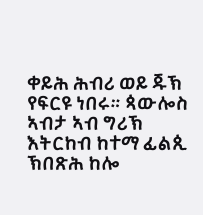ቀይሕ ሕብሪ ወይ ጁኽ የፍርዩ ነበሩ። ጳውሎስ ኣብታ ኣብ ግሪኽ እትርከብ ከተማ ፊልጲ ኽበጽሕ ከሎ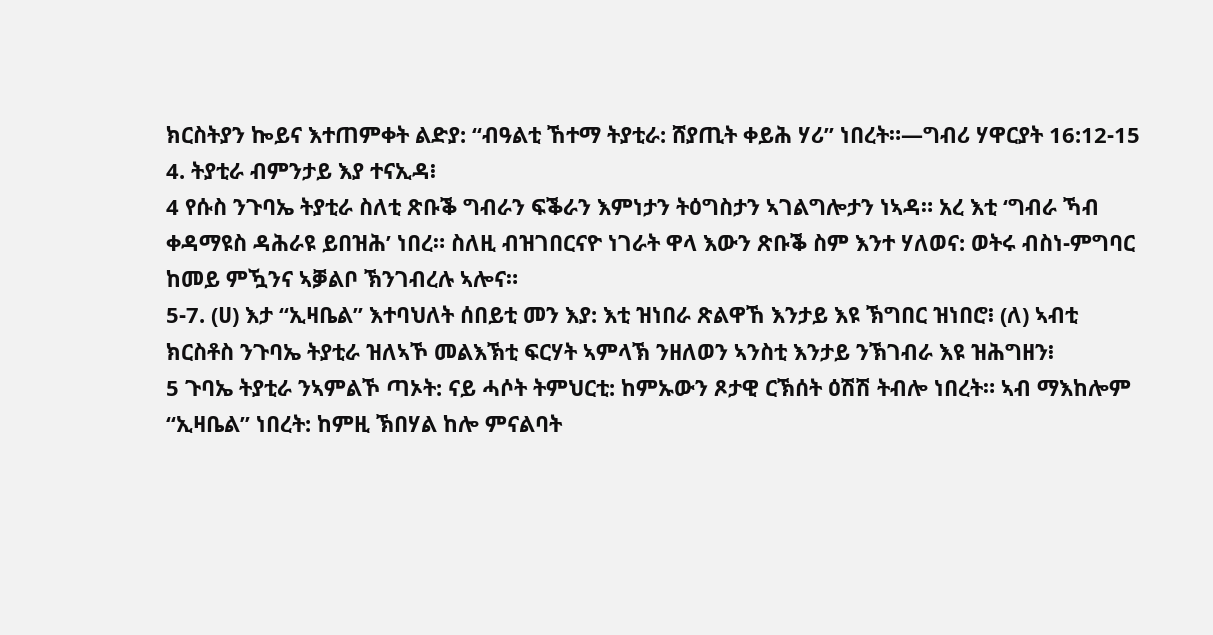ክርስትያን ኰይና እተጠምቀት ልድያ: “ብዓልቲ ኸተማ ትያቲራ: ሸያጢት ቀይሕ ሃሪ” ነበረት።—ግብሪ ሃዋርያት 16:12-15
4. ትያቲራ ብምንታይ እያ ተናኢዳ፧
4 የሱስ ንጉባኤ ትያቲራ ስለቲ ጽቡቕ ግብራን ፍቕራን እምነታን ትዕግስታን ኣገልግሎታን ነኣዳ። አረ እቲ ‘ግብራ ኻብ ቀዳማዩስ ዳሕራዩ ይበዝሕ’ ነበረ። ስለዚ ብዝገበርናዮ ነገራት ዋላ እውን ጽቡቕ ስም እንተ ሃለወና: ወትሩ ብስነ-ምግባር ከመይ ምዃንና ኣቓልቦ ኽንገብረሉ ኣሎና።
5-7. (ሀ) እታ “ኢዛቤል” እተባህለት ሰበይቲ መን እያ: እቲ ዝነበራ ጽልዋኸ እንታይ እዩ ኽግበር ዝነበሮ፧ (ለ) ኣብቲ ክርስቶስ ንጉባኤ ትያቲራ ዝለኣኾ መልእኽቲ ፍርሃት ኣምላኽ ንዘለወን ኣንስቲ እንታይ ንኽገብራ እዩ ዝሕግዘን፧
5 ጉባኤ ትያቲራ ንኣምልኾ ጣኦት: ናይ ሓሶት ትምህርቲ: ከምኡውን ጾታዊ ርኽሰት ዕሽሽ ትብሎ ነበረት። ኣብ ማእከሎም “ኢዛቤል” ነበረት: ከምዚ ኽበሃል ከሎ ምናልባት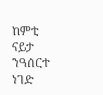ከምቲ ናይታ ንዓሰርተ ነገድ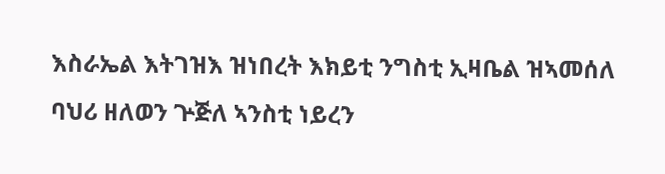እስራኤል እትገዝእ ዝነበረት እክይቲ ንግስቲ ኢዛቤል ዝኣመሰለ ባህሪ ዘለወን ጕጅለ ኣንስቲ ነይረን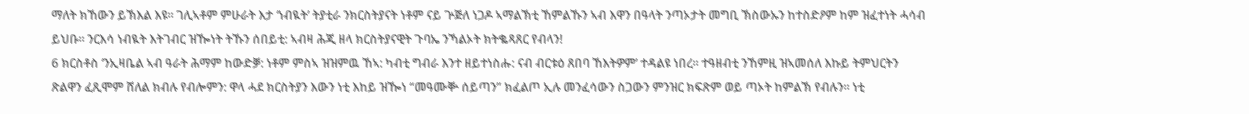ማለት ክኸውን ይኽእል እዩ። ገሊኣቶም ምሁራት እታ ‘ነብዪት’ ትያቲራ ንክርስትያናት ነቶም ናይ ጕጅለ ነጋዶ ኣማልኽቲ ኸምልኹን ኣብ እዋን በዓላት ንጣኦታት መግቢ ኽስውኡን ከተስድዖም ከም ዝፈተነት ሓሳብ ይህቡ። ንርእሳ ነብዪት እትገብር ዝዀነት ትኹን ሰበይቲ: ኣብዛ ሕጂ ዘላ ክርስትያናዊት ጉባኤ ንኻልኦት ክትቈጻጸር የብላን!
6 ክርስቶስ ‘ንኢዛቤል ኣብ ዓራት ሕማም ከውድቓ: ነቶም ምስኣ ዝዝምዉ ኸኣ: ካብቲ ግብራ እንተ ዘይተነስሑ: ናብ ብርቱዕ ጸበባ ኸእትዎም’ ተዳልዩ ነበረ። ተዓዘብቲ ንኸምዚ ዝኣመሰለ እኩይ ትምህርትን ጽልዋን ፈጺሞም ሸለል ክብሉ የብሎምን: ዋላ ሓደ ክርስትያን እውን ነቲ እከይ ዝዀነ “መዓሙቝ ሰይጣን” ክፈልጦ ኢሉ መንፈሳውን ስጋውን ምንዝር ክፍጽም ወይ ጣኦት ከምልኽ የብሉን። ነቲ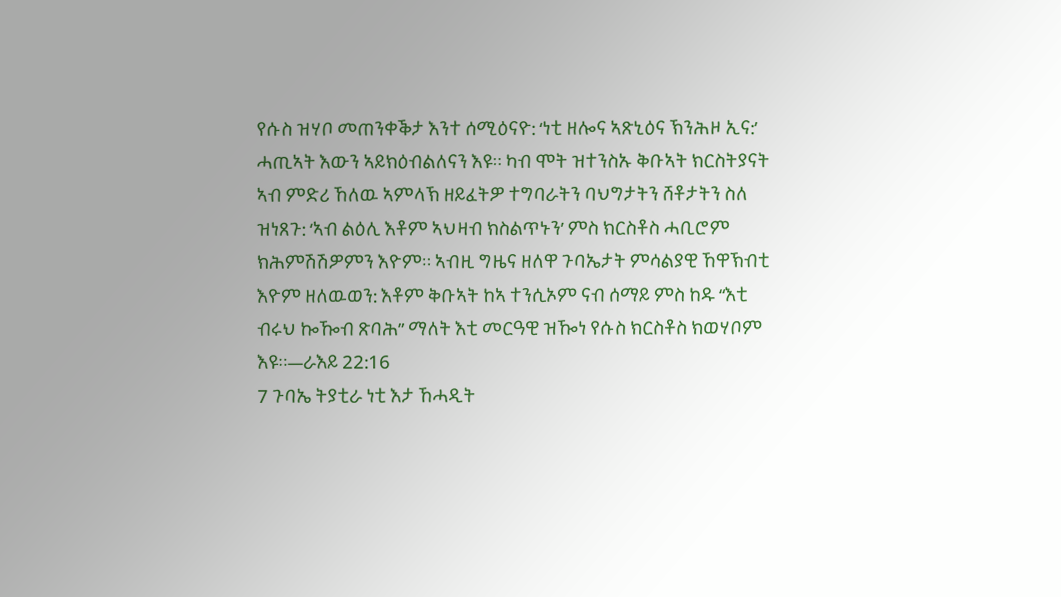የሱስ ዝሃቦ መጠንቀቕታ እንተ ሰሚዕናዮ: ‘ነቲ ዘሎና ኣጽኒዕና ኽንሕዞ ኢና:’ ሓጢኣት እውን ኣይክዕብልለናን እዩ። ካብ ሞት ዝተንስኡ ቅቡኣት ክርስትያናት ኣብ ምድሪ ኸለዉ ኣምላኽ ዘይፈትዎ ተግባራትን ባህግታትን ሸቶታትን ስለ ዝነጸጉ: ‘ኣብ ልዕሊ እቶም ኣህዛብ ክስልጥኑን’ ምስ ክርስቶስ ሓቢሮም ክሕምሽሽዎምን እዮም። ኣብዚ ግዜና ዘለዋ ጉባኤታት ምሳልያዊ ኸዋኽብቲ እዮም ዘለዉወን: እቶም ቅቡኣት ከኣ ተንሲኦም ናብ ሰማይ ምስ ከዱ “እቲ ብሩህ ኰዀብ ጽባሕ” ማለት እቲ መርዓዊ ዝዀነ የሱስ ክርስቶስ ክወሃቦም እዩ።—ራእይ 22:16
7 ጉባኤ ትያቲራ ነቲ እታ ኸሓዲት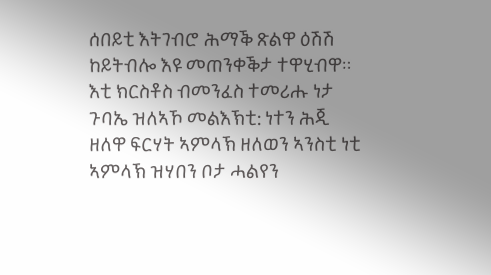ሰበይቲ እትገብሮ ሕማቕ ጽልዋ ዕሽሽ ከይትብሎ እዩ መጠንቀቕታ ተዋሂብዋ። እቲ ክርስቶስ ብመንፈስ ተመሪሑ ነታ ጉባኤ ዝለኣኾ መልእኽቲ: ነተን ሕጂ ዘለዋ ፍርሃት ኣምላኽ ዘለወን ኣንስቲ ነቲ ኣምላኽ ዝሃበን ቦታ ሓልየን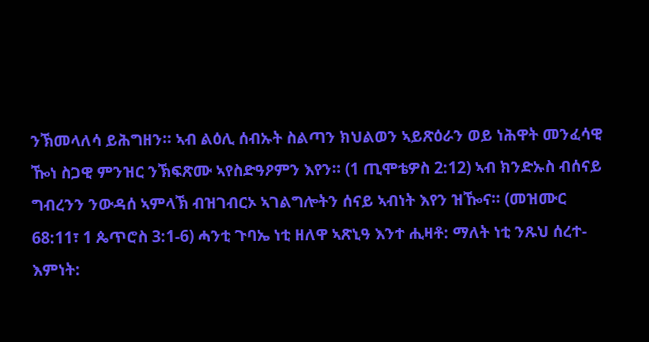ንኽመላለሳ ይሕግዘን። ኣብ ልዕሊ ሰብኡት ስልጣን ክህልወን ኣይጽዕራን ወይ ነሕዋት መንፈሳዊ ዀነ ስጋዊ ምንዝር ንኽፍጽሙ ኣየስድዓዖምን እየን። (1 ጢሞቴዎስ 2:12) ኣብ ክንድኡስ ብሰናይ ግብረንን ንውዳሰ ኣምላኽ ብዝገብርኦ ኣገልግሎትን ሰናይ ኣብነት እየን ዝዀና። (መዝሙር 68:11፣ 1 ጴጥሮስ 3:1-6) ሓንቲ ጉባኤ ነቲ ዘለዋ ኣጽኒዓ እንተ ሒዛቶ: ማለት ነቲ ንጹህ ሰረተ-እምነት: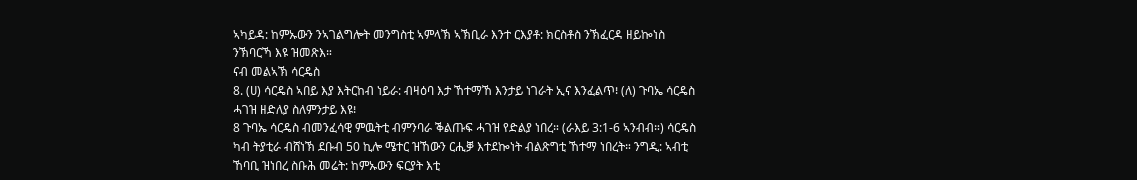ኣካይዳ: ከምኡውን ንኣገልግሎት መንግስቲ ኣምላኽ ኣኽቢራ እንተ ርእያቶ: ክርስቶስ ንኽፈርዳ ዘይኰነስ ንኽባርኻ እዩ ዝመጽእ።
ናብ መልኣኽ ሳርዴስ
8. (ሀ) ሳርዴስ ኣበይ እያ እትርከብ ነይራ: ብዛዕባ እታ ኸተማኸ እንታይ ነገራት ኢና እንፈልጥ፧ (ለ) ጉባኤ ሳርዴስ ሓገዝ ዘድለያ ስለምንታይ እዩ፧
8 ጉባኤ ሳርዴስ ብመንፈሳዊ ምዉትቲ ብምንባራ ቕልጡፍ ሓገዝ የድልያ ነበረ። (ራእይ 3:1-6 ኣንብብ።) ሳርዴስ ካብ ትያቲራ ብሸነኽ ደቡብ 50 ኪሎ ሜተር ዝኸውን ርሒቓ እተደኰነት ብልጽግቲ ኸተማ ነበረት። ንግዲ: ኣብቲ ኸባቢ ዝነበረ ስቡሕ መሬት: ከምኡውን ፍርያት እቲ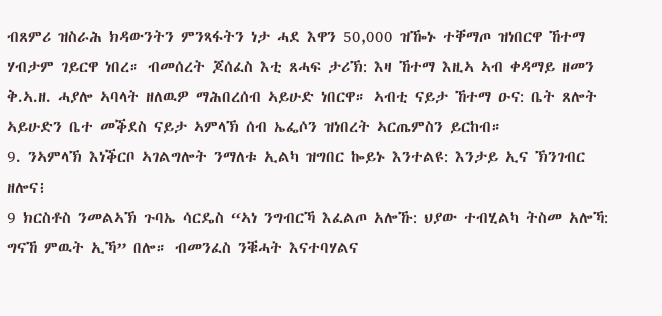ብጸምሪ ዝስራሕ ክዳውንትን ምንጻፋትን ነታ ሓደ እዋን 50,000 ዝዀኑ ተቐማጦ ዝነበርዋ ኸተማ ሃብታም ገይርዋ ነበረ። ብመሰረት ጆሰፈስ እቲ ጸሓፍ ታሪኽ: እዛ ኸተማ እዚኣ ኣብ ቀዳማይ ዘመን ቅ.ኣ.ዘ. ሓያሎ ኣባላት ዘለዉዎ ማሕበረሰብ ኣይሁድ ነበርዋ። ኣብቲ ናይታ ኸተማ ዑና: ቤት ጸሎት ኣይሁድን ቤተ መቕደስ ናይታ ኣምላኽ ሰብ ኤፌሶን ዝነበረት ኣርጤምስን ይርከብ።
9. ንኣምላኽ እነቕርቦ ኣገልግሎት ንማለቱ ኢልካ ዝግበር ኰይኑ እንተልዩ: እንታይ ኢና ኽንገብር ዘሎና፧
9 ክርስቶስ ንመልኣኽ ጉባኤ ሳርዴስ “ኣነ ንግብርኻ እፈልጦ አሎኹ: ህያው ተብሂልካ ትስመ አሎኻ: ግናኸ ምዉት ኢኻ” በሎ። ብመንፈስ ንቑሓት እናተባሃልና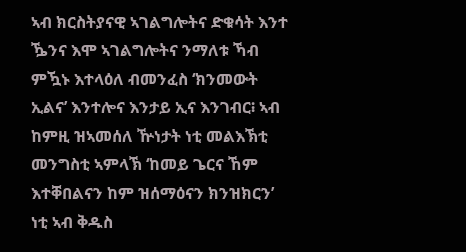ኣብ ክርስትያናዊ ኣገልግሎትና ድቁሳት እንተ ዄንና እሞ ኣገልግሎትና ንማለቱ ኻብ ምዃኑ እተላዕለ ብመንፈስ ‘ክንመውት ኢልና’ እንተሎና እንታይ ኢና እንገብር፧ ኣብ ከምዚ ዝኣመሰለ ዅነታት ነቲ መልእኽቲ መንግስቲ ኣምላኽ ‘ከመይ ጌርና ኸም እተቐበልናን ከም ዝሰማዕናን ክንዝክርን’ ነቲ ኣብ ቅዱስ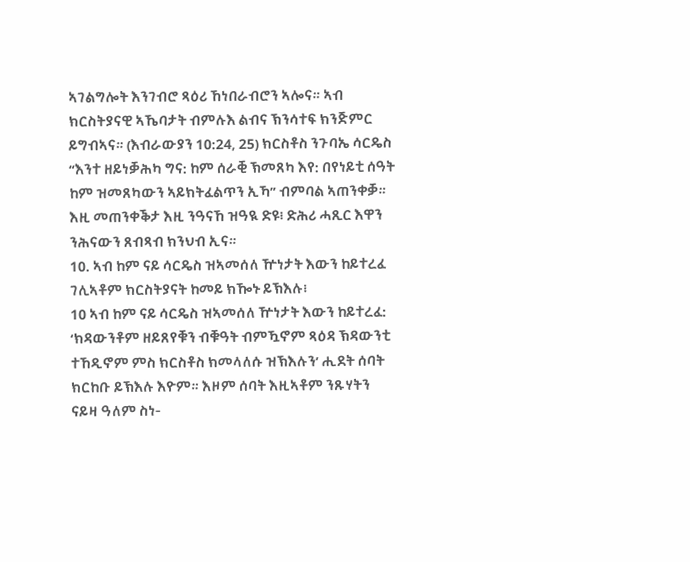ኣገልግሎት እንገብሮ ጻዕሪ ኸነበራብሮን ኣሎና። ኣብ ክርስትያናዊ ኣኼባታት ብምሉእ ልብና ኽንሳተፍ ክንጅምር ይግብኣና። (እብራውያን 10:24, 25) ክርስቶስ ንጉባኤ ሳርዴስ “እንተ ዘይነቓሕካ ግና: ከም ሰራቒ ኽመጸካ እየ: በየነይቲ ሰዓት ከም ዝመጸካውን ኣይክትፈልጥን ኢኻ” ብምባል ኣጠንቀቓ። እዚ መጠንቀቕታ እዚ ንዓናኸ ዝዓዪ ድዩ፧ ድሕሪ ሓጺር እዋን ንሕናውን ጸብጻብ ክንህብ ኢና።
10. ኣብ ከም ናይ ሳርዴስ ዝኣመሰለ ዅነታት እውን ከይተረፈ ገሊኣቶም ክርስትያናት ከመይ ክዀኑ ይኽእሉ፧
10 ኣብ ከም ናይ ሳርዴስ ዝኣመሰለ ዅነታት እውን ከይተረፈ: ‘ክዳውንቶም ዘይጸየቑን ብቑዓት ብምዃኖም ጻዕዳ ኽዳውንቲ ተኸዲኖም ምስ ክርስቶስ ክመላለሱ ዝኽእሉን’ ሒደት ሰባት ክርከቡ ይኽእሉ እዮም። እዞም ሰባት እዚኣቶም ንጹሃትን ናይዛ ዓለም ስነ-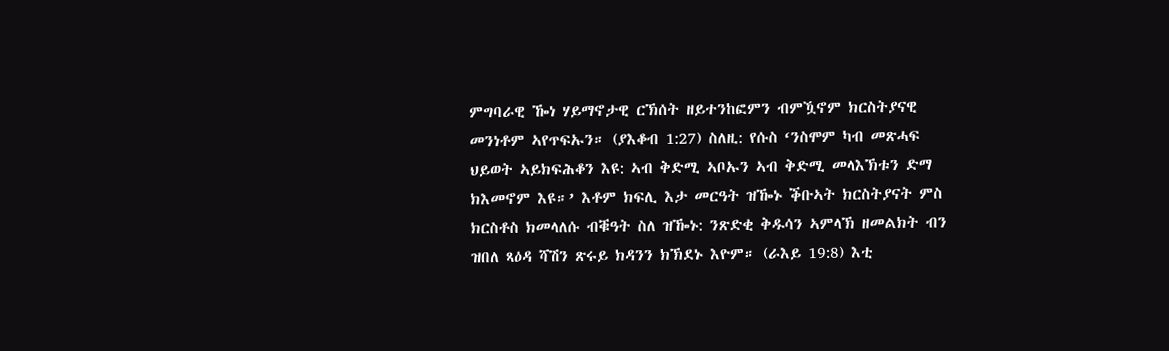ምግባራዊ ዀነ ሃይማኖታዊ ርኽሰት ዘይተንከፎምን ብምዃኖም ክርስትያናዊ መንነቶም ኣየጥፍኡን። (ያእቆብ 1:27) ስለዚ: የሱስ ‘ንስሞም ካብ መጽሓፍ ህይወት ኣይክፍሕቆን እዩ: ኣብ ቅድሚ ኣቦኡን ኣብ ቅድሚ መላእኽቱን ድማ ክእመኖም እዩ።’ እቶም ክፍሊ እታ መርዓት ዝዀኑ ቕቡኣት ክርስትያናት ምስ ክርስቶስ ክመላለሱ ብቑዓት ስለ ዝዀኑ: ንጽድቂ ቅዱሳን ኣምላኽ ዘመልክት ብን ዝበለ ጻዕዳ ሻሽን ጽሩይ ክዳንን ክኽደኑ እዮም። (ራእይ 19:8) እቲ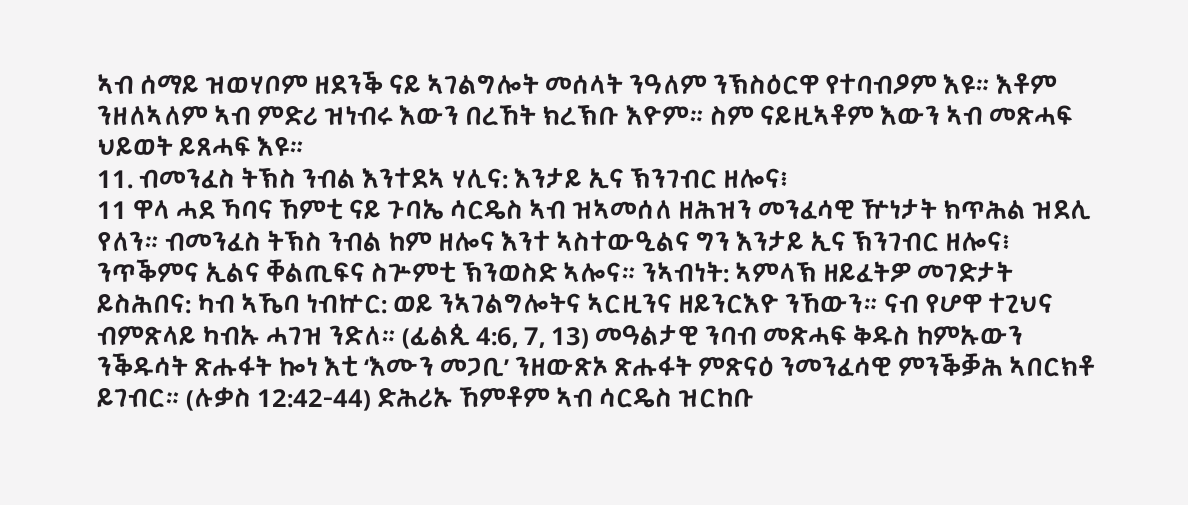ኣብ ሰማይ ዝወሃቦም ዘደንቕ ናይ ኣገልግሎት መሰላት ንዓለም ንኽስዕርዋ የተባብዖም እዩ። እቶም ንዘለኣለም ኣብ ምድሪ ዝነብሩ እውን በረኸት ክረኽቡ እዮም። ስም ናይዚኣቶም እውን ኣብ መጽሓፍ ህይወት ይጸሓፍ እዩ።
11. ብመንፈስ ትኽስ ንብል እንተደኣ ሃሊና: እንታይ ኢና ኽንገብር ዘሎና፧
11 ዋላ ሓደ ኻባና ኸምቲ ናይ ጉባኤ ሳርዴስ ኣብ ዝኣመሰለ ዘሕዝን መንፈሳዊ ዅነታት ክጥሕል ዝደሊ የለን። ብመንፈስ ትኽስ ንብል ከም ዘሎና እንተ ኣስተውዒልና ግን እንታይ ኢና ኽንገብር ዘሎና፧ ንጥቕምና ኢልና ቐልጢፍና ስጕምቲ ኽንወስድ ኣሎና። ንኣብነት: ኣምላኽ ዘይፈትዎ መገድታት ይስሕበና: ካብ ኣኼባ ነብኵር: ወይ ንኣገልግሎትና ኣርዚንና ዘይንርእዮ ንኸውን። ናብ የሆዋ ተጊህና ብምጽላይ ካብኡ ሓገዝ ንድለ። (ፊልጲ 4:6, 7, 13) መዓልታዊ ንባብ መጽሓፍ ቅዱስ ከምኡውን ንቕዱሳት ጽሑፋት ኰነ እቲ ‘እሙን መጋቢ’ ንዘውጽኦ ጽሑፋት ምጽናዕ ንመንፈሳዊ ምንቕቓሕ ኣበርክቶ ይገብር። (ሉቃስ 12:42-44) ድሕሪኡ ኸምቶም ኣብ ሳርዴስ ዝርከቡ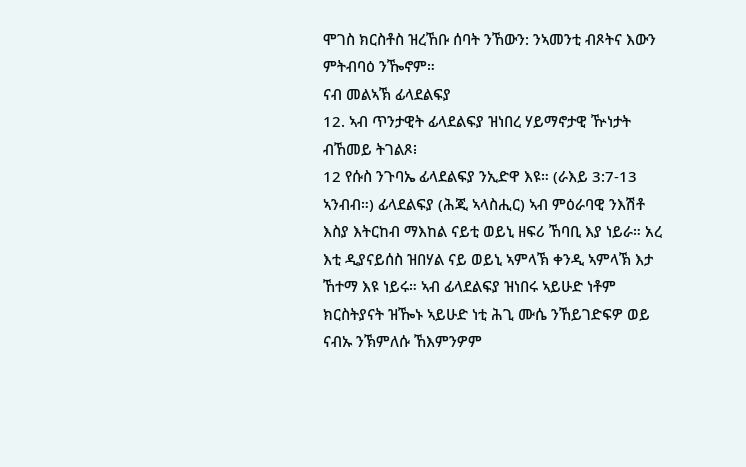ሞገስ ክርስቶስ ዝረኸቡ ሰባት ንኸውን: ንኣመንቲ ብጾትና እውን ምትብባዕ ንዀኖም።
ናብ መልኣኽ ፊላደልፍያ
12. ኣብ ጥንታዊት ፊላደልፍያ ዝነበረ ሃይማኖታዊ ዅነታት ብኸመይ ትገልጾ፧
12 የሱስ ንጉባኤ ፊላደልፍያ ንኢድዋ እዩ። (ራእይ 3:7-13 ኣንብብ።) ፊላደልፍያ (ሕጂ ኣላስሒር) ኣብ ምዕራባዊ ንእሽቶ እስያ እትርከብ ማእከል ናይቲ ወይኒ ዘፍሪ ኸባቢ እያ ነይራ። አረ እቲ ዲያናይሰስ ዝበሃል ናይ ወይኒ ኣምላኽ ቀንዲ ኣምላኽ እታ ኸተማ እዩ ነይሩ። ኣብ ፊላደልፍያ ዝነበሩ ኣይሁድ ነቶም ክርስትያናት ዝዀኑ ኣይሁድ ነቲ ሕጊ ሙሴ ንኸይገድፍዎ ወይ ናብኡ ንኽምለሱ ኸእምንዎም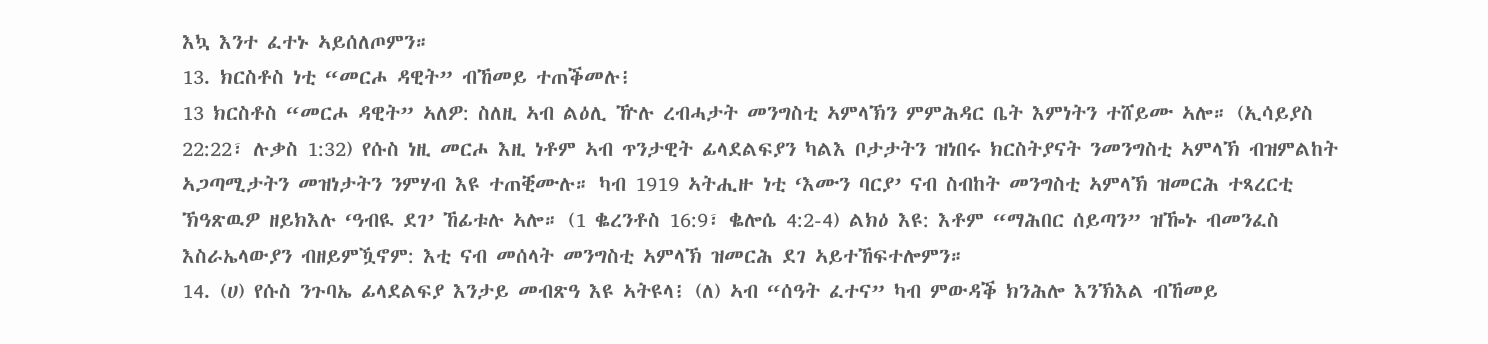እኳ እንተ ፈተኑ ኣይሰለጦምን።
13. ክርስቶስ ነቲ “መርሖ ዳዊት” ብኸመይ ተጠቕመሉ፧
13 ክርስቶስ “መርሖ ዳዊት” ኣለዎ: ስለዚ ኣብ ልዕሊ ዅሉ ረብሓታት መንግስቲ ኣምላኽን ምምሕዳር ቤት እምነትን ተሸይሙ ኣሎ። (ኢሳይያስ 22:22፣ ሉቃስ 1:32) የሱስ ነዚ መርሖ እዚ ነቶም ኣብ ጥንታዊት ፊላደልፍያን ካልእ ቦታታትን ዝነበሩ ክርስትያናት ንመንግስቲ ኣምላኽ ብዝምልከት ኣጋጣሚታትን መዝነታትን ንምሃብ እዩ ተጠቒሙሉ። ካብ 1919 ኣትሒዙ ነቲ ‘እሙን ባርያ’ ናብ ስብከት መንግስቲ ኣምላኽ ዝመርሕ ተጻረርቲ ኽዓጽዉዎ ዘይክእሉ ‘ዓብዪ ደገ’ ኸፊቱሉ ኣሎ። (1 ቈረንቶስ 16:9፣ ቈሎሴ 4:2-4) ልክዕ እዩ: እቶም “ማሕበር ሰይጣን” ዝዀኑ ብመንፈስ እስራኤላውያን ብዘይምዃኖም: እቲ ናብ መሰላት መንግስቲ ኣምላኽ ዝመርሕ ደገ ኣይተኸፍተሎምን።
14. (ሀ) የሱስ ንጉባኤ ፊላደልፍያ እንታይ መብጽዓ እዩ ኣትዩላ፧ (ለ) ኣብ “ሰዓት ፈተና” ካብ ምውዳቕ ክንሕሎ እንኽእል ብኸመይ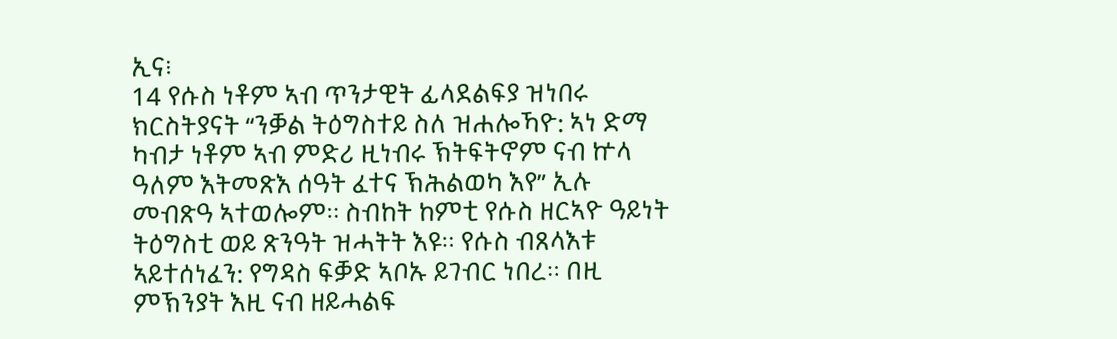ኢና፧
14 የሱስ ነቶም ኣብ ጥንታዊት ፊላደልፍያ ዝነበሩ ክርስትያናት “ንቓል ትዕግስተይ ስለ ዝሐሎኻዮ: ኣነ ድማ ካብታ ነቶም ኣብ ምድሪ ዚነብሩ ኽትፍትኖም ናብ ኵላ ዓለም እትመጽእ ሰዓት ፈተና ኽሕልወካ እየ” ኢሉ መብጽዓ ኣተወሎም። ስብከት ከምቲ የሱስ ዘርኣዮ ዓይነት ትዕግስቲ ወይ ጽንዓት ዝሓትት እዩ። የሱስ ብጸላእቱ ኣይተሰነፈን: የግዳስ ፍቓድ ኣቦኡ ይገብር ነበረ። በዚ ምኽንያት እዚ ናብ ዘይሓልፍ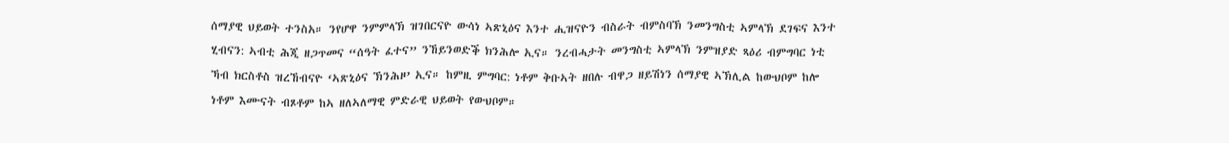ሰማያዊ ህይወት ተንስአ። ንየሆዋ ንምምላኽ ዝገበርናዮ ውሳነ ኣጽኒዕና እንተ ሒዝናዮን ብስራት ብምስባኽ ንመንግስቲ ኣምላኽ ደገፍና እንተ ሂብናን: ኣብቲ ሕጂ ዘጋጥመና “ሰዓት ፈተና” ንኸይንወድቕ ክንሕሎ ኢና። ንረብሓታት መንግስቲ ኣምላኽ ንምዝያድ ጻዕሪ ብምግባር ነቲ ኻብ ክርስቶስ ዝረኸብናዮ ‘ኣጽኒዕና ኽንሕዞ’ ኢና። ከምዚ ምግባር: ነቶም ቅቡኣት ዘበሉ ብዋጋ ዘይሽነን ሰማያዊ ኣኽሊል ከውህቦም ከሎ ነቶም እሙናት ብጾቶም ከኣ ዘለኣለማዊ ምድራዊ ህይወት የውህቦም።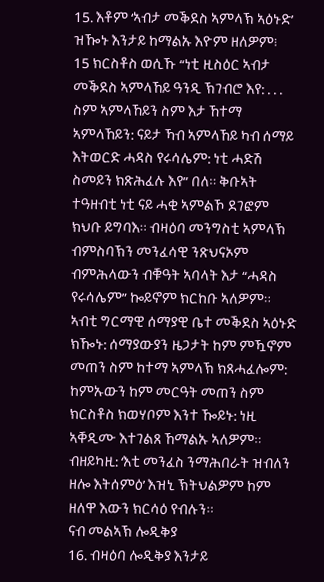15. እቶም ‘ኣብታ መቕደስ ኣምላኽ ኣዕኑድ’ ዝዀኑ እንታይ ከማልኡ እዮም ዘለዎም፧
15 ክርስቶስ ወሲኹ “ነቲ ዚስዕር ኣብታ መቕደስ ኣምላኸይ ዓንዲ ኽገብሮ እየ: . . . ስም ኣምላኸይን ስም እታ ኸተማ ኣምላኸይን: ናይታ ኻብ ኣምላኸይ ካብ ሰማይ እትወርድ ሓዳስ የሩሳሌም: ነቲ ሓድሽ ስመይን ክጽሕፈሉ እየ” በለ። ቅቡኣት ተዓዘብቲ ነቲ ናይ ሓቂ ኣምልኾ ደገፎም ክህቡ ይግባእ። ብዛዕባ መንግስቲ ኣምላኽ ብምስባኽን መንፈሳዊ ንጽህናኦም ብምሕላውን ብቑዓት ኣባላት እታ “ሓዳስ የሩሳሌም” ኰይኖም ክርከቡ ኣለዎም። ኣብቲ ግርማዊ ሰማያዊ ቤተ መቕደስ ኣዕኑድ ክዀኑ: ሰማያውያን ዜጋታት ከም ምዃኖም መጠን ስም ከተማ ኣምላኽ ክጸሓፈሎም: ከምኡውን ከም መርዓት መጠን ስም ክርስቶስ ክወሃቦም እንተ ዀይኑ: ነዚ ኣቐዲሙ እተገልጸ ኸማልኡ ኣለዎም። ብዘይካዚ: ‘እቲ መንፈስ ንማሕበራት ዝብለን ዘሎ እትሰምዕ’ እዝኒ ኽትህልዎም ከም ዘለዋ እውን ክርሳዕ የብሉን።
ናብ መልኣኽ ሎዲቅያ
16. ብዛዕባ ሎዲቅያ እንታይ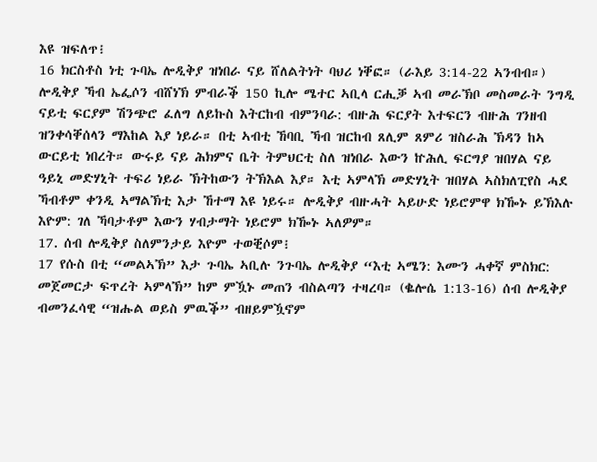እዩ ዝፍለጥ፧
16 ክርስቶስ ነቲ ጉባኤ ሎዲቅያ ዝነበራ ናይ ሸለልትነት ባህሪ ነቐፎ። (ራእይ 3:14-22 ኣንብብ።) ሎዲቅያ ኻብ ኤፌሶን ብሸነኽ ምብራቕ 150 ኪሎ ሜተር ኣቢላ ርሒቓ ኣብ መራኽቦ መስመራት ንግዲ ናይቲ ፍርያም ሽንጭሮ ፈለግ ለይኩስ እትርከብ ብምንባራ: ብዙሕ ፍርያት እተፍርን ብዙሕ ገንዘብ ዝንቀሳቐሰላን ማእከል እያ ነይራ። በቲ ኣብቲ ኸባቢ ኻብ ዝርከብ ጸሊም ጸምሪ ዝስራሕ ኽዳን ከኣ ውርይቲ ነበረት። ውሩይ ናይ ሕክምና ቤት ትምህርቲ ስለ ዝነበራ እውን ኵሕሊ ፍርግያ ዝበሃል ናይ ዓይኒ መድሃኒት ተፍሪ ነይራ ኽትከውን ትኽእል እያ። እቲ ኣምላኽ መድሃኒት ዝበሃል ኣስክለፒየስ ሓደ ኻብቶም ቀንዲ ኣማልኽቲ እታ ኸተማ እዩ ነይሩ። ሎዲቅያ ብዙሓት ኣይሁድ ነይሮምዋ ክዀኑ ይኽእሉ እዮም: ገለ ኻባታቶም እውን ሃብታማት ነይሮም ክዀኑ ኣለዎም።
17. ሰብ ሎዲቅያ ስለምንታይ እዮም ተወቒሶም፧
17 የሱስ በቲ “መልኣኽ” እታ ጉባኤ ኣቢሉ ንጉባኤ ሎዲቅያ “እቲ ኣሜን: እሙን ሓቀኛ ምስክር: መጀመርታ ፍጥረት ኣምላኽ” ከም ምዃኑ መጠን ብስልጣን ተዛረባ። (ቈሎሴ 1:13-16) ሰብ ሎዲቅያ ብመንፈሳዊ “ዝሑል ወይስ ምዉቕ” ብዘይምዃኖም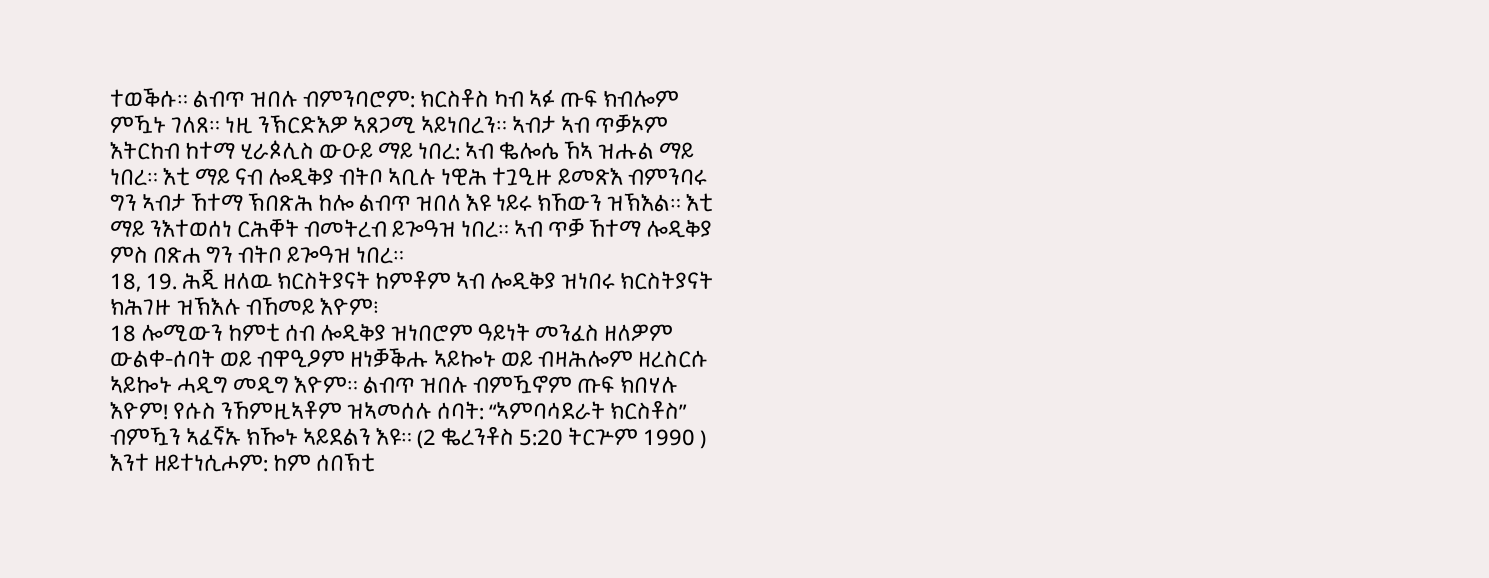ተወቕሱ። ልብጥ ዝበሉ ብምንባሮም: ክርስቶስ ካብ ኣፉ ጡፍ ክብሎም ምዃኑ ገለጸ። ነዚ ንኽርድእዎ ኣጸጋሚ ኣይነበረን። ኣብታ ኣብ ጥቓኦም እትርከብ ከተማ ሂራጶሊስ ውዑይ ማይ ነበረ: ኣብ ቈሎሴ ኸኣ ዝሑል ማይ ነበረ። እቲ ማይ ናብ ሎዲቅያ ብትቦ ኣቢሉ ነዊሕ ተጓዒዙ ይመጽእ ብምንባሩ ግን ኣብታ ኸተማ ኽበጽሕ ከሎ ልብጥ ዝበለ እዩ ነይሩ ክኸውን ዝኽእል። እቲ ማይ ንእተወሰነ ርሕቐት ብመትረብ ይጐዓዝ ነበረ። ኣብ ጥቓ ኸተማ ሎዲቅያ ምስ በጽሐ ግን ብትቦ ይጐዓዝ ነበረ።
18, 19. ሕጂ ዘለዉ ክርስትያናት ከምቶም ኣብ ሎዲቅያ ዝነበሩ ክርስትያናት ክሕገዙ ዝኽእሉ ብኸመይ እዮም፧
18 ሎሚውን ከምቲ ሰብ ሎዲቅያ ዝነበሮም ዓይነት መንፈስ ዘለዎም ውልቀ-ሰባት ወይ ብዋዒዖም ዘነቓቕሑ ኣይኰኑ ወይ ብዛሕሎም ዘረስርሱ ኣይኰኑ ሓዲግ መዲግ እዮም። ልብጥ ዝበሉ ብምዃኖም ጡፍ ክበሃሉ እዮም! የሱስ ንኸምዚኣቶም ዝኣመሰሉ ሰባት: “ኣምባሳደራት ክርስቶስ” ብምዃን ኣፈኛኡ ክዀኑ ኣይደልን እዩ። (2 ቈረንቶስ 5:20 ትርጕም 1990 ) እንተ ዘይተነሲሖም: ከም ሰበኽቲ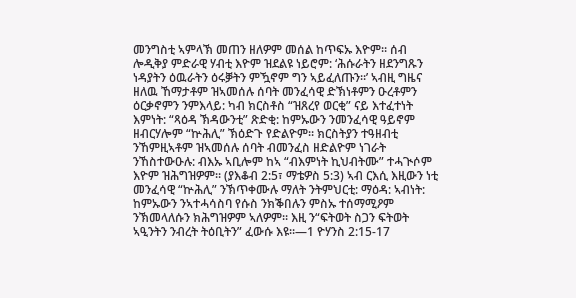መንግስቲ ኣምላኽ መጠን ዘለዎም መሰል ከጥፍኡ እዮም። ሰብ ሎዲቅያ ምድራዊ ሃብቲ እዮም ዝደልዩ ነይሮም: ‘ሕሱራትን ዘደንግጹን ነዳያትን ዕዉራትን ዕሩቓትን ምዃኖም ግን ኣይፈለጡን።’ ኣብዚ ግዜና ዘለዉ ኸማታቶም ዝኣመሰሉ ሰባት መንፈሳዊ ድኽነቶምን ዑረቶምን ዕርቃኖምን ንምእላይ: ካብ ክርስቶስ “ዝጸረየ ወርቂ” ናይ እተፈተነት እምነት: “ጻዕዳ ኽዳውንቲ” ጽድቂ: ከምኡውን ንመንፈሳዊ ዓይኖም ዘብርሃሎም “ኵሕሊ” ኽዕድጉ የድልዮም። ክርስትያን ተዓዘብቲ ንኸምዚኣቶም ዝኣመሰሉ ሰባት ብመንፈስ ዘድልዮም ነገራት ንኸስተውዑሉ: ብእኡ ኣቢሎም ከኣ “ብእምነት ኪህብትሙ” ተሓጒሶም እዮም ዝሕግዝዎም። (ያእቆብ 2:5፣ ማቴዎስ 5:3) ኣብ ርእሲ እዚውን ነቲ መንፈሳዊ “ኵሕሊ” ንኽጥቀሙሉ ማለት ንትምህርቲ: ማዕዳ: ኣብነት: ከምኡውን ንኣተሓሳስባ የሱስ ንክቕበሉን ምስኡ ተሰማሚዖም ንኽመላለሱን ክሕግዝዎም ኣለዎም። እዚ ን“ፍትወት ስጋን ፍትወት ኣዒንትን ንብረት ትዕቢትን” ፈውሱ እዩ።—1 ዮሃንስ 2:15-17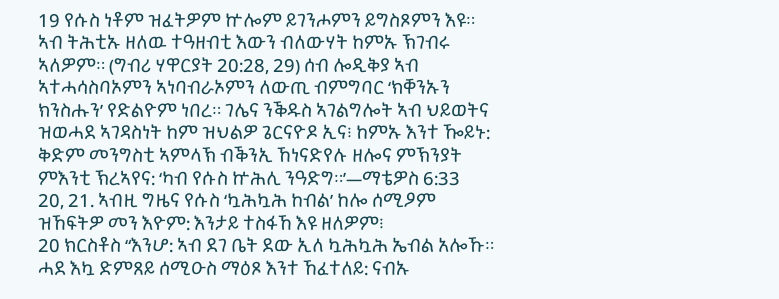19 የሱስ ነቶም ዝፈትዎም ኵሎም ይገንሖምን ይግስጾምን እዩ። ኣብ ትሕቲኡ ዘለዉ ተዓዘብቲ እውን ብለውሃት ከምኡ ኽገብሩ ኣለዎም። (ግብሪ ሃዋርያት 20:28, 29) ሰብ ሎዲቅያ ኣብ ኣተሓሳስባኦምን ኣነባብራኦምን ለውጢ ብምግባር ‘ክቐንኡን ክንስሑን’ የድልዮም ነበረ። ገሌና ንቕዱስ ኣገልግሎት ኣብ ህይወትና ዝወሓደ ኣገዳስነት ከም ዝህልዎ ጌርናዮዶ ኢና፧ ከምኡ እንተ ዀይኑ: ቅድም መንግስቲ ኣምላኽ ብቕንኢ ኸነናድየሉ ዘሎና ምኽንያት ምእንቲ ኽረኣየና: ‘ካብ የሱስ ኵሕሊ ንዓድግ።’—ማቴዎስ 6:33
20, 21. ኣብዚ ግዜና የሱስ ‘ኳሕኳሕ ከብል’ ከሎ ሰሚዖም ዝኸፍትዎ መን እዮም: እንታይ ተስፋኸ እዩ ዘለዎም፧
20 ክርስቶስ “እንሆ: ኣብ ደገ ቤት ደው ኢለ ኳሕኳሕ ኤብል አሎኹ። ሓደ እኳ ድምጸይ ሰሚዑስ ማዕጾ እንተ ኸፈተለይ: ናብኡ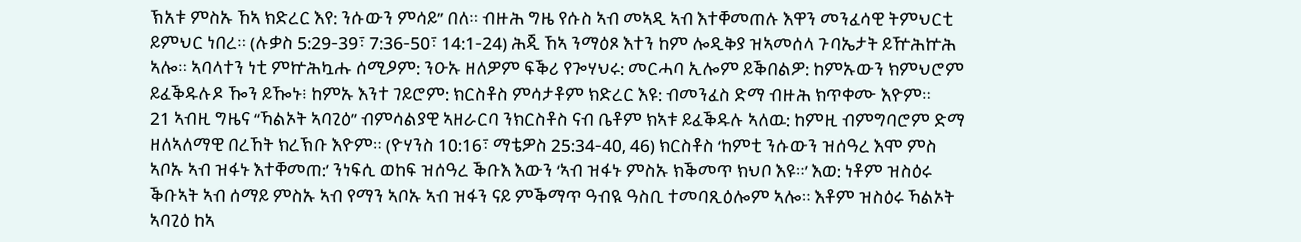ኽአቱ ምስኡ ኸኣ ክድረር እየ: ንሱውን ምሳይ” በለ። ብዙሕ ግዜ የሱስ ኣብ መኣዲ ኣብ እተቐመጠሉ እዋን መንፈሳዊ ትምህርቲ ይምህር ነበረ። (ሉቃስ 5:29-39፣ 7:36-50፣ 14:1-24) ሕጂ ኸኣ ንማዕጾ እተን ከም ሎዲቅያ ዝኣመሰላ ጉባኤታት ይዅሕኵሕ ኣሎ። ኣባላተን ነቲ ምኵሕኳሑ ሰሚዖም: ንዑኡ ዘለዎም ፍቕሪ የጐሃህሩ: መርሓባ ኢሎም ይቕበልዎ: ከምኡውን ክምህሮም ይፈቕዱሉዶ ዀን ይዀኑ፧ ከምኡ እንተ ገይሮም: ክርስቶስ ምሳታቶም ክድረር እዩ: ብመንፈስ ድማ ብዙሕ ክጥቀሙ እዮም።
21 ኣብዚ ግዜና “ኻልኦት ኣባጊዕ” ብምሳልያዊ ኣዘራርባ ንክርስቶስ ናብ ቤቶም ክኣቱ ይፈቕዱሉ ኣለዉ: ከምዚ ብምግባሮም ድማ ዘለኣለማዊ በረኸት ክረኽቡ እዮም። (ዮሃንስ 10:16፣ ማቴዎስ 25:34-40, 46) ክርስቶስ ‘ከምቲ ንሱውን ዝሰዓረ እሞ ምስ ኣቦኡ ኣብ ዝፋኑ እተቐመጠ:’ ንነፍሲ ወከፍ ዝሰዓረ ቕቡእ እውን ‘ኣብ ዝፋኑ ምስኡ ክቕመጥ ክህቦ እዩ።’ እወ: ነቶም ዝስዕሩ ቕቡኣት ኣብ ሰማይ ምስኡ ኣብ የማን ኣቦኡ ኣብ ዝፋን ናይ ምቕማጥ ዓብዪ ዓስቢ ተመባጺዕሎም ኣሎ። እቶም ዝስዕሩ ኻልኦት ኣባጊዕ ከኣ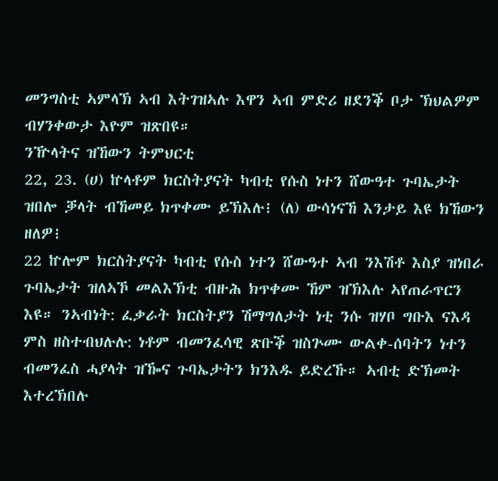መንግስቲ ኣምላኽ ኣብ እትገዝኣሉ እዋን ኣብ ምድሪ ዘደንቕ ቦታ ኽህልዎም ብሃንቀውታ እዮም ዝጽበዩ።
ንዅላትና ዝኸውን ትምህርቲ
22, 23. (ሀ) ኵላቶም ክርስትያናት ካብቲ የሱስ ነተን ሸውዓተ ጉባኤታት ዝበሎ ቓላት ብኸመይ ክጥቀሙ ይኽእሉ፧ (ለ) ውሳነናኸ እንታይ እዩ ክኸውን ዘለዎ፧
22 ኵሎም ክርስትያናት ካብቲ የሱስ ነተን ሸውዓተ ኣብ ንእሽቶ እስያ ዝነበራ ጉባኤታት ዝለኣኾ መልእኽቲ ብዙሕ ክጥቀሙ ኸም ዝኽእሉ ኣየጠራጥርን እዩ። ንኣብነት: ፈቃራት ክርስትያን ሽማግለታት ነቲ ንሱ ዝሃቦ ግቡእ ናእዳ ምስ ዘስተብህሉሉ: ነቶም ብመንፈሳዊ ጽቡቕ ዝስጕሙ ውልቀ-ሰባትን ነተን ብመንፈስ ሓያላት ዝዀና ጉባኤታትን ክንእዱ ይድረኹ። ኣብቲ ድኽመት እተረኽበሉ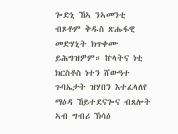ጐድኒ ኸኣ ንኣመንቲ ብጾቶም ቅዱስ ጽሑፋዊ መድሃኒት ክጥቀሙ ይሕግዝዎም። ኵላትና ነቲ ክርስቶስ ነተን ሸውዓተ ጉባኤታት ዝሃበን እተፈላለየ ማዕዳ ኸይተደናጐና ብጸሎት ኣብ ግብሪ ኽሳዕ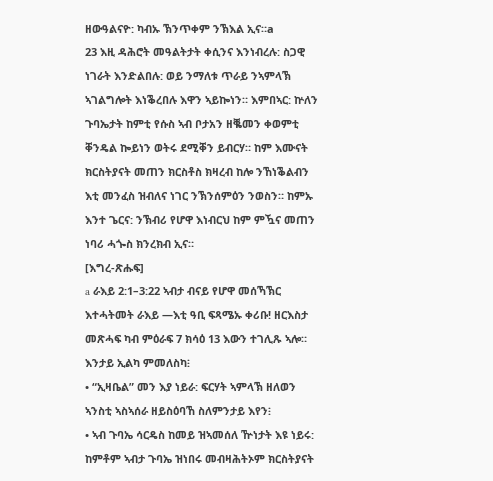ዘውዓልናዮ: ካብኡ ኽንጥቀም ንኽእል ኢና።a
23 እዚ ዳሕሮት መዓልትታት ቀሲንና እንነብረሉ: ስጋዊ ነገራት እንድልበሉ: ወይ ንማለቱ ጥራይ ንኣምላኽ ኣገልግሎት እነቕረበሉ እዋን ኣይኰነን። እምበኣር: ኵለን ጉባኤታት ከምቲ የሱስ ኣብ ቦታአን ዘቘመን ቀወምቲ ቐንዴል ኰይነን ወትሩ ደሚቐን ይብርሃ። ከም እሙናት ክርስትያናት መጠን ክርስቶስ ክዛረብ ከሎ ንኸነቕልብን እቲ መንፈስ ዝብለና ነገር ንኽንሰምዕን ንወስን። ከምኡ እንተ ጌርና: ንኽብሪ የሆዋ እነብርህ ከም ምዃና መጠን ነባሪ ሓጐስ ክንረክብ ኢና።
[እግረ-ጽሑፍ]
a ራእይ 2:1–3:22 ኣብታ ብናይ የሆዋ መሰኻኽር እተሓትመት ራእይ —እቲ ዓቢ ፍጻሜኡ ቀሪቡ! ዘርእስታ መጽሓፍ ካብ ምዕራፍ 7 ክሳዕ 13 እውን ተገሊጹ ኣሎ።
እንታይ ኢልካ ምመለስካ፧
• “ኢዛቤል” መን እያ ነይራ: ፍርሃት ኣምላኽ ዘለወን ኣንስቲ ኣስኣሰራ ዘይስዕባኸ ስለምንታይ እየን፧
• ኣብ ጉባኤ ሳርዴስ ከመይ ዝኣመሰለ ዅነታት እዩ ነይሩ: ከምቶም ኣብታ ጉባኤ ዝነበሩ መብዛሕትኦም ክርስትያናት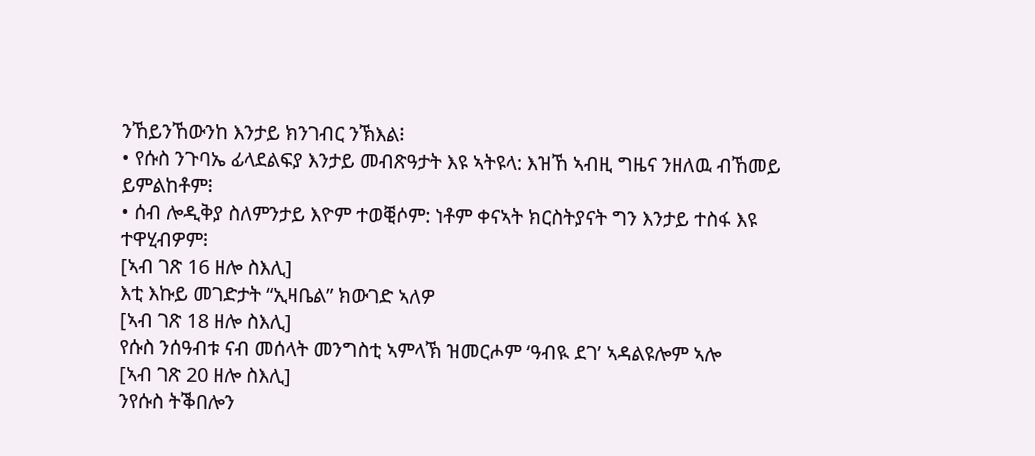ንኸይንኸውንከ እንታይ ክንገብር ንኽእል፧
• የሱስ ንጉባኤ ፊላደልፍያ እንታይ መብጽዓታት እዩ ኣትዩላ: እዝኸ ኣብዚ ግዜና ንዘለዉ ብኸመይ ይምልከቶም፧
• ሰብ ሎዲቅያ ስለምንታይ እዮም ተወቒሶም: ነቶም ቀናኣት ክርስትያናት ግን እንታይ ተስፋ እዩ ተዋሂብዎም፧
[ኣብ ገጽ 16 ዘሎ ስእሊ]
እቲ እኩይ መገድታት “ኢዛቤል” ክውገድ ኣለዎ
[ኣብ ገጽ 18 ዘሎ ስእሊ]
የሱስ ንሰዓብቱ ናብ መሰላት መንግስቲ ኣምላኽ ዝመርሖም ‘ዓብዪ ደገ’ ኣዳልዩሎም ኣሎ
[ኣብ ገጽ 20 ዘሎ ስእሊ]
ንየሱስ ትቕበሎን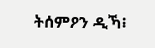ትሰምዖን ዲኻ፧